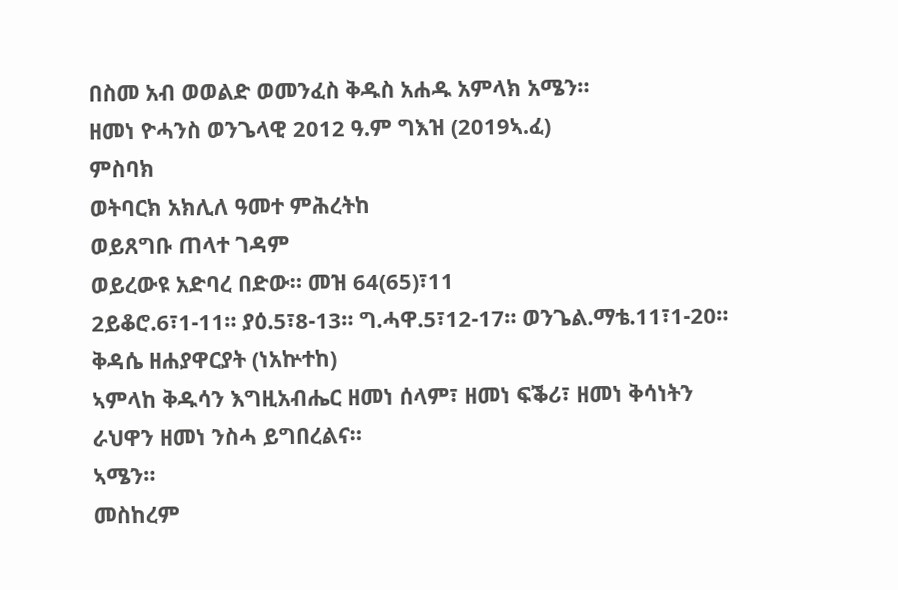በስመ አብ ወወልድ ወመንፈስ ቅዱስ አሐዱ አምላክ አሜን።
ዘመነ ዮሓንስ ወንጌላዊ 2012 ዓ.ም ግእዝ (2019ኣ.ፈ)
ምስባክ
ወትባርክ አክሊለ ዓመተ ምሕረትከ
ወይጸግቡ ጠላተ ገዳም
ወይረውዩ አድባረ በድው። መዝ 64(65)፣11
2ይቆሮ.6፣1-11። ያዕ.5፣8-13። ግ.ሓዋ.5፣12-17። ወንጌል.ማቴ.11፣1-20።
ቅዳሴ ዘሐያዋርያት (ነአኵተከ)
ኣምላከ ቅዱሳን እግዚአብሔር ዘመነ ሰላም፣ ዘመነ ፍቕሪ፣ ዘመነ ቅሳነትን ራህዋን ዘመነ ንስሓ ይግበረልና።
ኣሜን።
መስከረም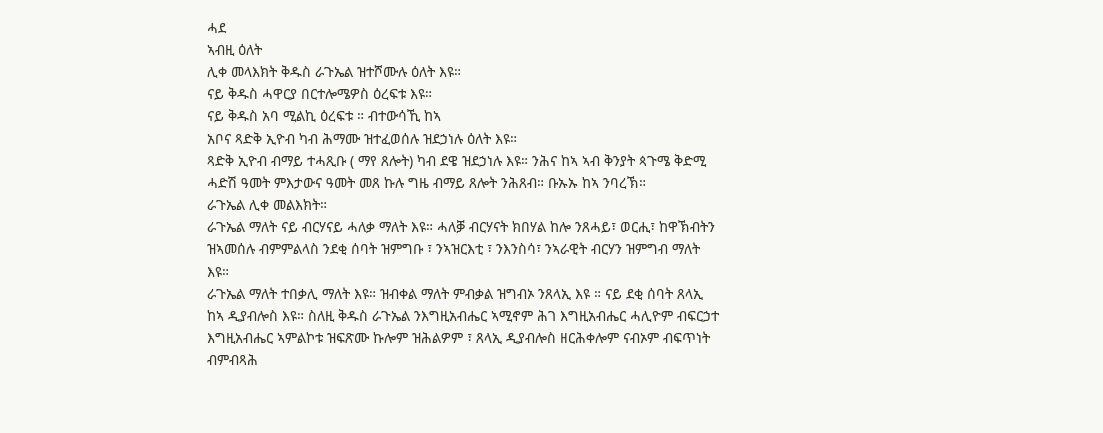ሓደ
ኣብዚ ዕለት
ሊቀ መላእክት ቅዱስ ራጉኤል ዝተሾሙሉ ዕለት እዩ።
ናይ ቅዱስ ሓዋርያ በርተሎሜዎስ ዕረፍቱ እዩ።
ናይ ቅዱስ አባ ሚልኪ ዕረፍቱ ። ብተውሳኺ ከኣ
አቦና ጻድቅ ኢዮብ ካብ ሕማሙ ዝተፈወሰሉ ዝደኃነሉ ዕለት እዩ።
ጻድቅ ኢዮብ ብማይ ተሓጺቡ ( ማየ ጸሎት) ካብ ደዌ ዝደኃነሉ እዩ። ንሕና ከኣ ኣብ ቅንያት ጳጉሜ ቅድሚ ሓድሽ ዓመት ምእታውና ዓመት መጸ ኩሉ ግዜ ብማይ ጸሎት ንሕጸብ። ቡኡኡ ከኣ ንባረኽ።
ራጉኤል ሊቀ መልእክት።
ራጉኤል ማለት ናይ ብርሃናይ ሓለቃ ማለት እዩ። ሓለቓ ብርሃናት ክበሃል ከሎ ንጸሓይ፣ ወርሒ፣ ከዋኽብትን ዝኣመሰሉ ብምምልላስ ንደቂ ሰባት ዝምግቡ ፣ ንኣዝርእቲ ፣ ንእንስሳ፣ ንኣራዊት ብርሃን ዝምግብ ማለት እዩ።
ራጉኤል ማለት ተበቃሊ ማለት እዩ። ዝብቀል ማለት ምብቃል ዝግብኦ ንጸላኢ እዩ ። ናይ ደቂ ሰባት ጸላኢ ከኣ ዲያብሎስ እዩ። ስለዚ ቅዱስ ራጉኤል ንእግዚአብሔር ኣሚኖም ሕገ እግዚአብሔር ሓሊዮም ብፍርኃተ እግዚአብሔር ኣምልኮቱ ዝፍጽሙ ኩሎም ዝሕልዎም ፣ ጸላኢ ዲያብሎስ ዘርሕቀሎም ናብኦም ብፍጥነት ብምብጻሕ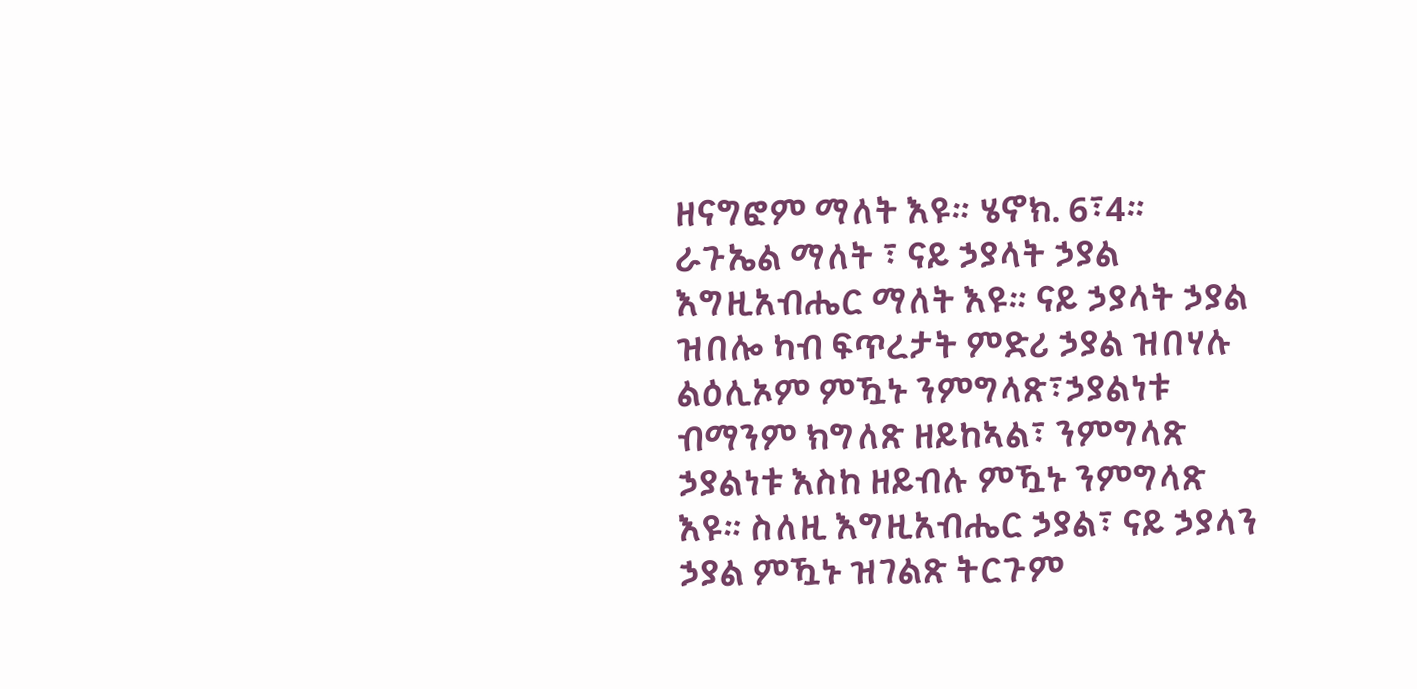ዘናግፎም ማለት እዩ። ሄኖክ. 6፣4።
ራጉኤል ማለት ፣ ናይ ኃያላት ኃያል እግዚአብሔር ማለት እዩ። ናይ ኃያላት ኃያል ዝበሎ ካብ ፍጥረታት ምድሪ ኃያል ዝበሃሉ ልዕሊኦም ምዃኑ ንምግላጽ፣ኃያልነቱ ብማንም ክግለጽ ዘይከኣል፣ ንምግላጽ ኃያልነቱ እስከ ዘይብሉ ምዃኑ ንምግላጽ እዩ። ስለዚ እግዚአብሔር ኃያል፣ ናይ ኃያላን ኃያል ምዃኑ ዝገልጽ ትርጉም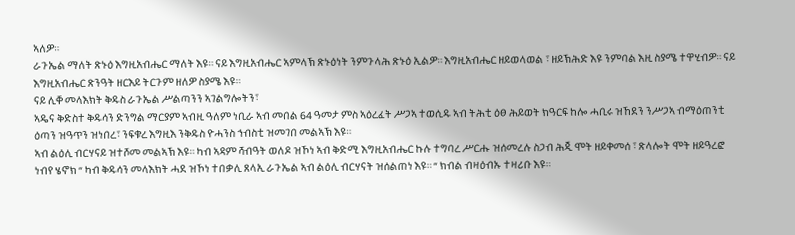ኣለዎ።
ራጉኤል ማለት ጽኑዕ እግዚአብሔር ማለት እዩ። ናይ እግዚአብሔር ኣምላኽ ጽኑዕነት ንምጉላሕ ጽኑዕ ኢልዎ። እግዚአብሔር ዘይወላወል ፣ ዘይኽሕድ እዩ ንምባል እዚ ስያሜ ተዋሂብዎ። ናይ እግዚአብሔር ጽንዓት ዘርእይ ትርጉም ዘለዎ ስያሜ እዩ።
ናይ ሊቐ መላእክት ቅዱስ ራጉኤል ሥልጣንን ኣገልግሎትን፣
ኣዴና ቅድስተ ቅዱሳን ድንግል ማርያም ኣብዚ ዓለም ነቢራ ኣብ መበል 64 ዓመታ ምስ ኣዕረፈት ሥጋኣ ተወሲዱ ኣብ ትሕቲ ዕፀ ሕይወት ክዓርፍ ከሎ ሓቢሩ ዝኸደን ንሥጋኣ ብማዕጠንቲ ዕጣን ዝዓጥን ዝነበረ፣ ንፍቁረ እግዚእ ንቅዱስ ዮሓንስ ኅብስቲ ዝመገበ መልኣኽ እዩ።
ኣብ ልዕሊ ብርሃናይ ዝተሾመ መልኣኽ እዩ። ካብ ኣዳም ሻብዓት ወለዶ ዝኾነ ኣብ ቅድሚ እግዚአብሔር ኩሉ ተግባረ ሥርሑ ዝሰመረሉ ስጋብ ሕጂ ሞት ዘይቀመሰ ፣ ጽላሎት ሞት ዘይዓረፎ ነብየ ሄኖክ “ ካብ ቅዱሳን መላእክት ሓደ ዝኾነ ተበቃሊ ጸላኢ ራጉኤል ኣብ ልዕሊ ብርሃናት ዝሰልጠነ እዩ። “ ክብል ብዛዕብኡ ተዛሪቡ እዩ።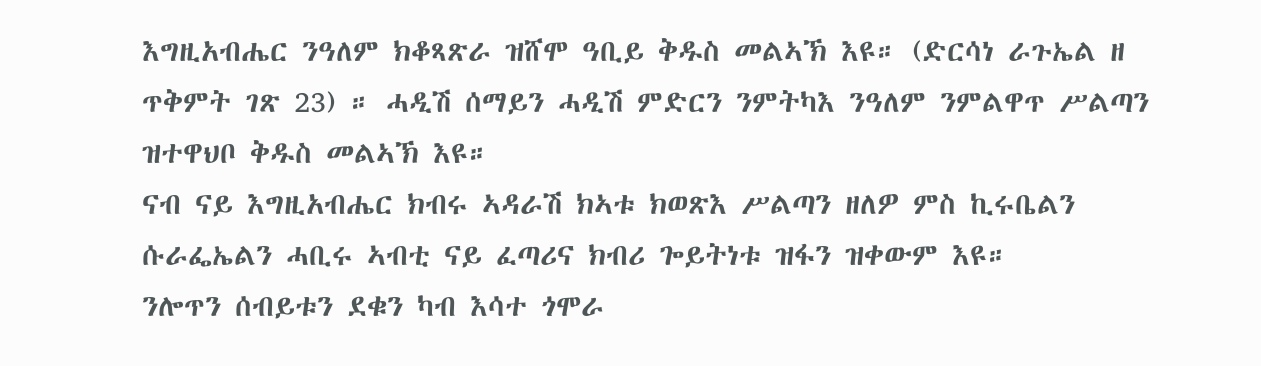እግዚአብሔር ንዓለም ክቆጻጽራ ዝሸሞ ዓቢይ ቅዱስ መልኣኽ እዩ። (ድርሳነ ራጉኤል ዘ ጥቅምት ገጽ 23) ። ሓዲሽ ሰማይን ሓዲሽ ምድርን ንምትካእ ንዓለም ንምልዋጥ ሥልጣን ዝተዋህቦ ቅዱስ መልኣኽ እዩ።
ናብ ናይ እግዚአብሔር ክብሩ ኣዳራሽ ክኣቱ ክወጽእ ሥልጣን ዘለዎ ምስ ኪሩቤልን ሱራፌኤልን ሓቢሩ ኣብቲ ናይ ፈጣሪና ክብሪ ጐይትነቱ ዝፋን ዝቀውም እዩ።
ንሎጥን ሰብይቱን ደቁን ካብ እሳተ ጎሞራ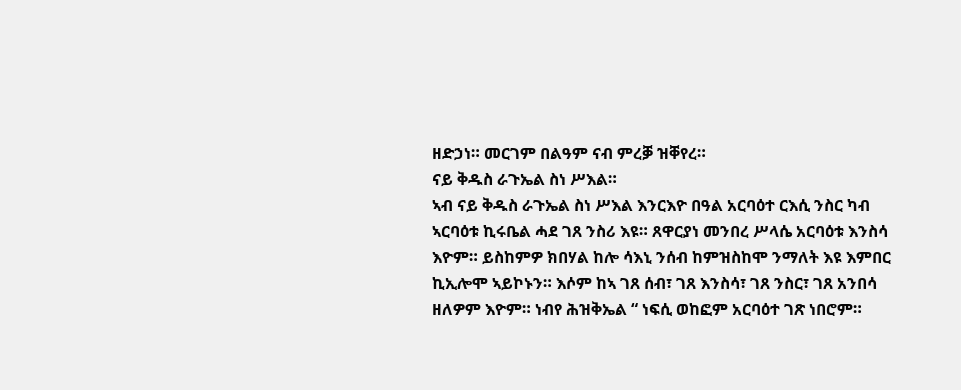ዘድኃነ። መርገም በልዓም ናብ ምረቓ ዝቐየረ።
ናይ ቅዱስ ራጉኤል ስነ ሥእል።
ኣብ ናይ ቅዱስ ራጉኤል ስነ ሥእል እንርእዮ በዓል አርባዕተ ርእሲ ንስር ካብ ኣርባዕቱ ኪሩቤል ሓደ ገጸ ንስሪ እዩ። ጸዋርያነ መንበረ ሥላሴ አርባዕቱ እንስሳ እዮም። ይስከምዎ ክበሃል ከሎ ሳእኒ ንሰብ ከምዝስከሞ ንማለት እዩ እምበር ኪኢሎሞ ኣይኮኑን። እሶም ከኣ ገጸ ሰብ፣ ገጸ እንስሳ፣ ገጸ ንስር፣ ገጸ አንበሳ ዘለዎም እዮም። ነብየ ሕዝቅኤል “ ነፍሲ ወከፎም አርባዕተ ገጽ ነበሮም።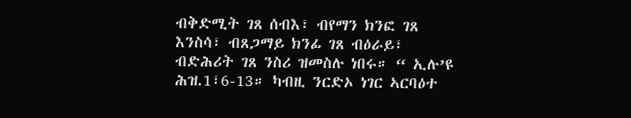ብቅድሚት ገጸ ሰብእ፣ ብየማን ክንፎ ገጸ እንስሳ፣ ብጸጋማይ ክንፊ ገጸ ብዕራይ፣ ብድሕሪት ገጸ ንስሪ ዝመስሉ ነበሩ። “ ኢሉ’ዩ ሕዝ.1፣6-13። ካብዚ ንርድኦ ነገር ኣርባዕተ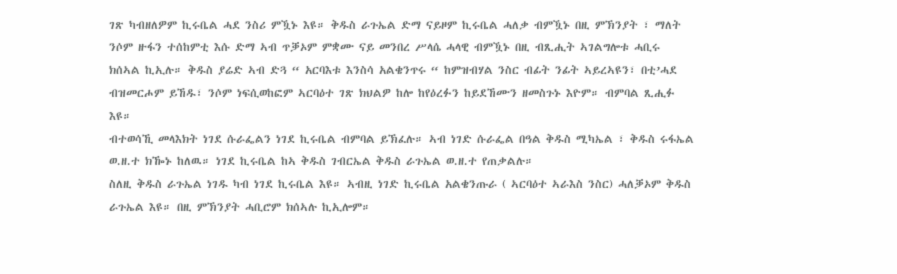ገጽ ካብዘለዎም ኪሩቤል ሓደ ንስሪ ምዃኑ እዩ። ቅዱስ ራጉኤል ድማ ናይዞም ኪሩቤል ሓለቃ ብምዃኑ በዚ ምኽንያት ፣ ማለት ንሶም ዙፋን ተሰከምቲ እሱ ድማ ኣብ ጥቓኦም ምቋሙ ናይ መንበረ ሥላሴ ሓላዊ ብምዃኑ በዚ ብጺሒት ኣገልግሎቱ ሓቢሩ ክሰኣል ኪኢሉ። ቅዱስ ያሬድ ኣብ ድጓ “ አርባእቱ እንስሳ አልቄንጥሩ “ ከምዝብሃል ንስር ብፊት ንፊት ኣይረኣዩን፣ በቲ’ሓደ ብዝመርሖም ይኸዱ፣ ንሶም ነፍሲወከፎም ኣርባዕተ ገጽ ክህልዎ ከሎ ከየዕረፉን ከይደኸሙን ዘመስጉኑ እዮም። ብምባል ጺሒፉ እዩ።
ብተወሳኺ መላእክት ነገደ ሱራፌልን ነገደ ኪሩቤል ብምባል ይኽፈሉ። ኣብ ነገድ ሱራፌል በዓል ቅዱስ ሚካኤል ፣ ቅዱስ ሩፋኤል ወ.ዘ.ተ ክዀኑ ከለዉ። ነገደ ኪሩቤል ከኣ ቅዱስ ገብርኤል ቅዱስ ራጉኤል ወ.ዘ.ተ የጠቃልሉ።
ስለዚ ቅዱስ ራጉኤል ነገዱ ካብ ነገደ ኪሩቤል እዩ። ኣብዚ ነገድ ኪሩቤል አልቄንጡራ ( ኣርባዕተ ኣራእስ ንስር) ሓለቓኦም ቅዱስ ራጉኤል እዩ። በዚ ምኽንያት ሓቢሮም ክሰኣሉ ኪኢሎም።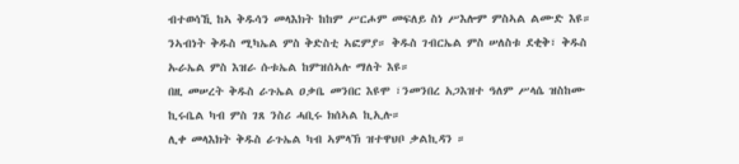ብተወሳኺ ከኣ ቅዱሳን መላእክት ከከም ሥርሖም መፍለይ ስነ ሥእሎም ምስኣል ልሙድ እዩ። ንኣብነት ቅዱስ ሚካኤል ምስ ቅድስቲ ኣፎምያ። ቅዱስ ገብርኤል ምስ ሠለስቱ ደቂቅ፣ ቅዱስ ኡራኤል ምስ እዝራ ሱቱኤል ከምዝሰኣሉ ማለት እዩ።
በዚ መሠረት ቅዱስ ራጉኤል ዐቃቤ መንበር እዩሞ ፣ንመንበረ አጋእዝተ ዓለም ሥላሴ ዝስከሙ ኪሩቤል ካብ ምስ ገጸ ንስሪ ሓቢሩ ክሰኣል ኪኢሉ።
ሊቀ መላእክት ቅዱስ ራጉኤል ካብ ኣምላኽ ዝተዋህቦ ቃልኪዳን ።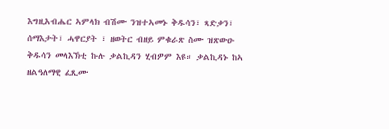እግዚአብሔር ኣምላክ ብሽሙ ንዝተኣመኑ ቅዱሳን፣ ጻድቃን፣ ሰማእታት፣ ሓዋርያት ፣ ዘወትር ብዘይ ምቁራጽ ስሙ ዝጽውዑ ቅዱሳን መላእኽቲ ኩሉ ቃልኪዳን ሂብዎም እዩ። ቃልኪዳኑ ከኣ ዘልዓለማዊ ፈጺሙ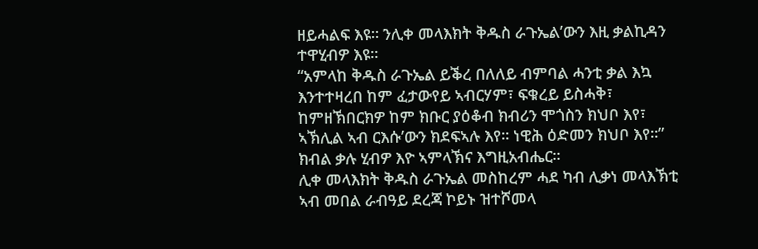ዘይሓልፍ እዩ። ንሊቀ መላእክት ቅዱስ ራጉኤል’ውን እዚ ቃልኪዳን ተዋሂብዎ እዩ።
“አምላከ ቅዱስ ራጉኤል ይቕረ በለለይ ብምባል ሓንቲ ቃል እኳ እንተተዛረበ ከም ፈታውየይ ኣብርሃም፣ ፍቁረይ ይስሓቅ፣ ከምዘኽበርክዎ ከም ክቡር ያዕቆብ ክብሪን ሞጎስን ክህቦ እየ፣ ኣኽሊል ኣብ ርእሱ’ውን ክደፍኣሉ እየ። ነዊሕ ዕድመን ክህቦ እየ።” ክብል ቃሉ ሂብዎ እዮ ኣምላኽና እግዚአብሔር።
ሊቀ መላእክት ቅዱስ ራጉኤል መስከረም ሓደ ካብ ሊቃነ መላእኽቲ ኣብ መበል ራብዓይ ደረጃ ኮይኑ ዝተሾመላ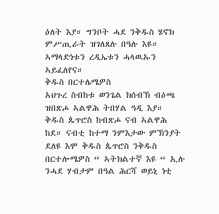ዕለት እያ። ግንቦት ሓደ ንቅዱስ ሄኖክ ምሥጢራት ዝገለጸሉ በዓሉ እዩ።
ኣማላድነቱን ረዲኤቱን ሓላዉኡን ኣይፈለየና።
ቅዱስ በርተሌሜዎስ
አህጉረ ስብከቱ ወንጌል ክሰብኽ ብዕጫ ዝበጽሖ ኣልዋሕ ትበሃል ዓዲ እያ። ቅዱስ ጴጥሮስ ከብጽሖ ናብ ኣልዋሕ ከደ። ናብቲ ከተማ ንምእታው ምኽንያት ደለዩ እሞ ቅዱስ ጴጥሮስ ንቅዱስ በርተሎሜዎስ “ ኣትክልተኛ እዩ “ ኢሉ ንሓደ ሃብታም በዓል ሕርሻ ወይኒ ነቲ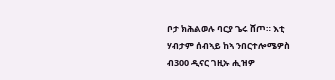ቦታ ክሕልወሉ ባርያ ጌሩ ሸጦ። እቲ ሃብታም ሰብኣይ ከኣ ንበርተሎሜዎስ ብ300 ዲናር ገዚኡ ሒዝዎ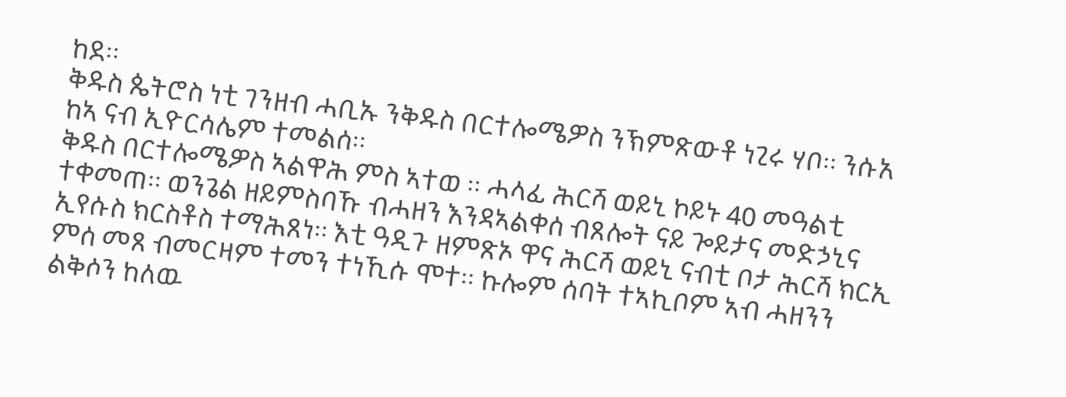ከደ።
ቅዱስ ጴትሮስ ነቲ ገንዘብ ሓቢኡ ንቅዱስ በርተሎሜዎስ ንኽምጽውቶ ነጊሩ ሃቦ። ንሱአ ከኣ ናብ ኢዮርሳሌም ተመልሰ።
ቅዱስ በርተሎሜዎስ ኣልዋሕ ምስ ኣተወ ። ሓላፊ ሕርሻ ወይኒ ኮይኑ 40 መዓልቲ ተቀመጠ። ወንጌል ዘይምስባኹ ብሓዘን እንዳኣልቀሰ ብጸሎት ናይ ጐይታና መድኃኒና ኢየሱስ ክርስቶስ ተማሕጸነ። እቲ ዓዲጉ ዘምጽኦ ዋና ሕርሻ ወይኒ ናብቲ ቦታ ሕርሻ ክርኢ ምሰ መጸ ብመርዛም ተመን ተነኺሱ ሞተ። ኩሎም ሰባት ተኣኪቦም ኣብ ሓዘንን ልቅሶን ከለዉ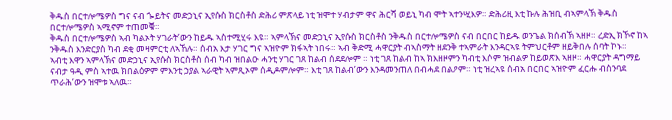ቅዱስ በርተሎሜዎስ ግና ናብ ጐይትና መድኃኒና ኢየሱስ ክርስቶስ ድሕሪ ምጽላይ ነቲ ዝሞተ ሃብታም ዋና ሕርሻ ወይኒ ካብ ሞት ኣተንሢእዎ። ድሕሪዚ እቲ ኩሉ ሕዝቢ ብኣምላኽ ቅዱስ በርተሎሜዎስ ኣሚኖም ተጠመቑ።
ቅዱስ በርተሎሜዎስ ኣብ ካልኦት ሃገራት’ውን ከይዱ ኣስተሚሂሩ እዩ። ኣምላኽና መድኃኒና ኢየሱስ ክርስቶስ ንቅዱስ በርተሎሜዎስ ናብ በርበር ከይዱ ወንጌል ክሰብኽ ኣዘዞ። ረድኢ ክኾኖ ከኣ ንቅዱስ እንድርያስ ካብ ደቂ መዛምርቲ ለኣኸሉ። ሰብአ እታ ሃገር ግና ኣዝዮም ክፋኣት ነበሩ። ኣብ ቅድሚ ሓዋርያት ብኣስማት ዘደንቅ ተኣምራት እንዳርኣዩ ትምህርቶም ዘይቅበሉ ሰባት ኮኑ።
ኣብቲ እዋን ኣምላኽና መድኃኒና ኢየሱስ ክርስቶስ ሰብ ካብ ዝበልዑ ሓንቲ ሃገር ገጸ ከልብ ሰደደሎም ። ነቲ ገጸ ከልብ ከኣ ክእዘዞምን ካብቲ እሶም ዝብልዎ ከይወጽእ ኣዘዞ። ሓዋርያት ዳግማይ ናብታ ዓዲ ምስ ኣተዉ ክበልዕዎም ምእንቲ ኃያል ኣራዊት ኣምጺኦም ሰዲዶምሎም። እቲ ገጸ ከልብ’ውን እንዳመንጠለ በብሓደ በልዖም። ነቲ ዝረኣዩ ሰብአ በርበር ኣዝዮም ፈርሑ ብስንባደ ጥራሕ’ውን ዝሞቱ ኣለዉ።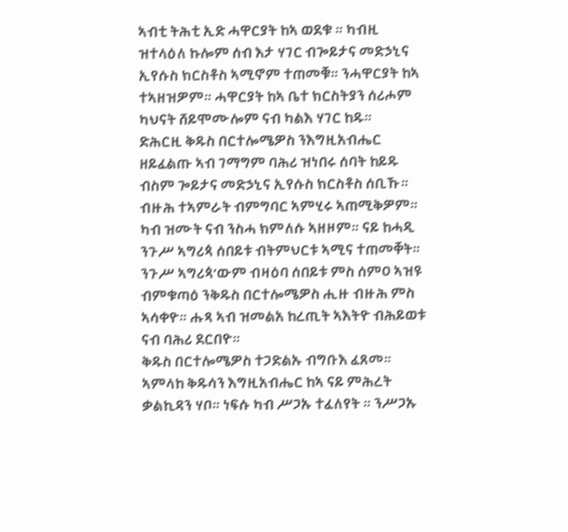ኣብቲ ትሕቲ ኢድ ሓዋርያት ከኣ ወደቁ ። ካብዚ ዝተላዕለ ኩሎም ሰብ እታ ሃገር ብጐይታና መድኃኒና ኢየሱስ ክርስቶስ ኣሚኖም ተጠመቑ። ንሓዋርያት ከኣ ተኣዘዝዎም። ሓዋርያት ከኣ ቤተ ክርስትያን ሰሪሖም ካህናት ሸይሞሙሎም ናብ ካልእ ሃገር ከዱ።
ድሕርዚ ቅዱስ በርተሎሜዎስ ንእግዚአብሔር ዘይፈልጡ ኣብ ገማግም ባሕሪ ዝነበሩ ሰባት ከይዱ ብስም ጐይታና መድኃኒና ኢየሱስ ክርስቶስ ሰቢኹ። ብዙሕ ተኣምራት ብምግባር ኣምሂሩ ኣጠሚቅዎም። ካብ ዝሙት ናብ ንስሓ ክምለሱ ኣዘዞም። ናይ ከሓዲ ንጉሥ ኣግሪጳ ሰበይቱ ብትምህርቱ ኣሚና ተጠመቐት። ንጉሥ ኣግሪጳ’ውም ብዛዕባ ሰበይቱ ምስ ሰምዐ ኣዝዩ ብምቁጣዕ ንቅዱስ በርተሎሜዎስ ሒዙ ብዙሕ ምስ ኣሳቀዮ። ሑጻ ኣብ ዝመልአ ከረጢት ኣእትዮ ብሕይወቱ ናብ ባሕሪ ደርበዮ።
ቅዱስ በርተሎሜዎስ ተጋድልኡ ብግቡእ ፈጸመ። ኣምላከ ቅዱሳን እግዚአብሔር ከኣ ናይ ምሕረት ቃልኪዳን ሃቦ። ነፍሱ ካብ ሥጋኡ ተፈለየት ። ንሥጋኡ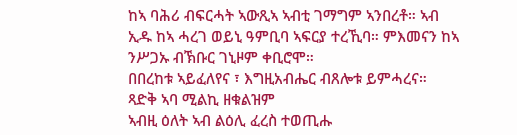ከኣ ባሕሪ ብፍርሓት ኣውጺኣ ኣብቲ ገማግም ኣንበረቶ። ኣብ ኢዱ ከኣ ሓረገ ወይኒ ዓምቢባ ኣፍርያ ተረኺባ። ምእመናን ከኣ ንሥጋኡ ብኽቡር ገኒዞም ቀቢሮሞ።
በበረከቱ ኣይፈለየና ፣ እግዚአብሔር ብጸሎቱ ይምሓረና።
ጻድቅ ኣባ ሚልኪ ዘቁልዝም
ኣብዚ ዕለት ኣብ ልዕሊ ፈረስ ተወጢሑ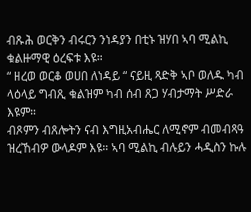ብጹሕ ወርቅን ብሩርን ንነዳያን በቲኑ ዝሃበ ኣባ ሚልኪ ቁልዙማዊ ዕረፍቱ እዩ።
“ ዘረወ ወርቆ ወሀበ ለነዳይ “ ናይዚ ጻድቅ ኣቦ ወለዱ ካብ ላዕላይ ግብጺ ቁልዝም ካብ ሰብ ጸጋ ሃብታማት ሥድራ እዩም።
ብጾምን ብጸሎትን ናብ እግዚአብሔር ለሚኖም ብመብጻዓ ዝረኸብዎ ውላዶም እዩ። ኣባ ሚልኪ ብሉይን ሓዲስን ኩሉ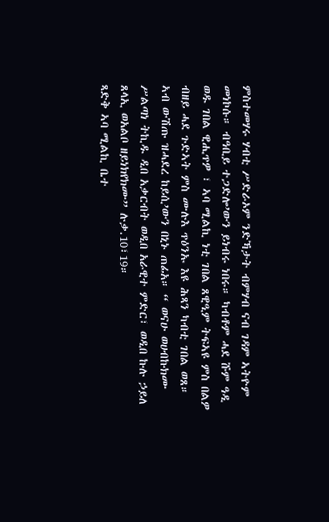ምስተመሃሩ ሃብቲ ሥድራኦም ንድኻታት ብምሃብ ናብ ገዳም ኣትዮም መነኮሱ። ብዓቢይ ተጋድሎ’ውን ይነብሩ ነበሩ። ካብቶም ሓደ ሹም ዓዲ ወዱ ገበል ዊሒጥዎ ፣ ኣባ ሚልኪ ነቲ ገበል ጸዊዒም ትፍኣዩ ምስ በልዎ ብዘይ ሓደ ጉድኣት ምስ ሙሉእ ጥዕንኡ እዩ ሕጻን ካብቲ ገበል ወጸ። ኣብ ውሽጡ ዝሓደረ ከይሲ’ውን በኒኑ ጠፊአ። “ ወናሁ ወሀብኩክሙ ሥልጣነ ትኪዱ ዲበ አቃርብት ወዲበ አራዊተ ምድር፣ ወዲበ ኩሉ ኃይለ ጸላኢ ወአልቦ ዘይነክየክሙ” ሉቃ.10፣19።
ጻድቅ ኣባ ሚልኪ ቤተ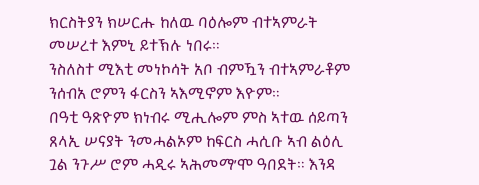ክርስትያን ክሠርሑ ከለዉ ባዕሎም ብተኣምራት መሠረተ እምኒ ይተኽሉ ነበሩ።
ንስለስተ ሚእቲ መነኮሳት አቦ ብምዃን ብተኣምራቶም ንሰብአ ሮምን ፋርስን ኣእሚኖም እዮም።
በዓቲ ዓጽዮም ክነብሩ ሚሒሎም ምስ ኣተዉ ሰይጣን ጸላኢ ሠናያት ንመሓልኦም ከፍርስ ሓሲቡ ኣብ ልዕሊ ጓል ንጉሥ ሮም ሓዲሩ ኣሕመማ’ሞ ዓበደት። እንዳ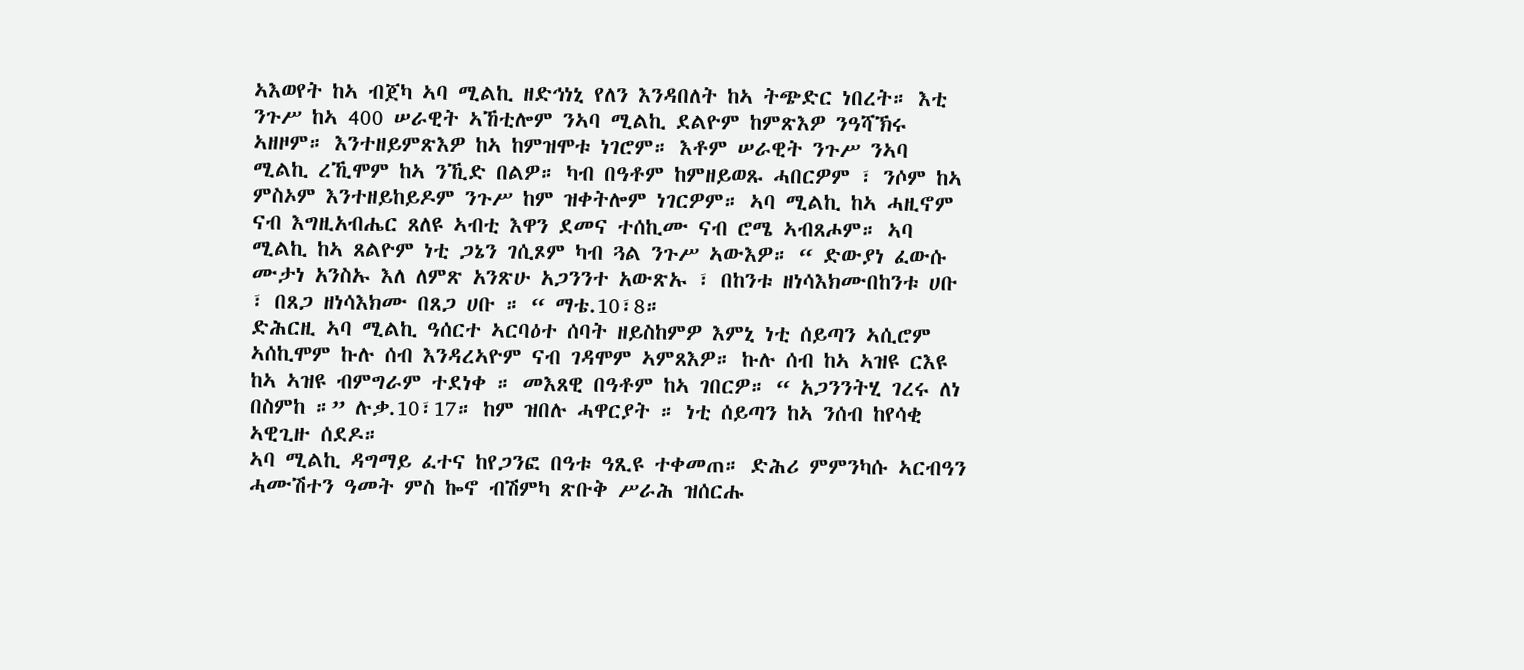ኣእወየት ከኣ ብጀካ ኣባ ሚልኪ ዘድኅነኒ የለን እንዳበለት ከኣ ትጭድር ነበረት። እቲ ንጉሥ ከኣ 400 ሠራዊት ኣኸቲሎም ንኣባ ሚልኪ ደልዮም ከምጽእዎ ንዓሻኽሩ ኣዘዞም። እንተዘይምጽእዎ ከኣ ከምዝሞቱ ነገሮም። እቶም ሠራዊት ንጉሥ ንኣባ ሚልኪ ረኺሞም ከኣ ንኺድ በልዎ። ካብ በዓቶም ከምዘይወጹ ሓበርዎም ፣ ንሶም ከኣ ምስኦም እንተዘይከይዶም ንጉሥ ከም ዝቀትሎም ነገርዎም። ኣባ ሚልኪ ከኣ ሓዚኖም ናብ እግዚአብሔር ጸለዩ ኣብቲ እዋን ደመና ተሰኪሙ ናብ ሮሜ ኣብጸሖም። ኣባ ሚልኪ ከኣ ጸልዮም ነቲ ጋኔን ገሲጾም ካብ ጓል ንጉሥ ኣውእዎ። “ ድውያነ ፈውሱ ሙታነ አንስኡ እለ ለምጽ አንጽሁ አጋንንተ አውጽኡ ፣ በከንቱ ዘነሳእክሙበከንቱ ሀቡ ፣ በጸጋ ዘነሳእክሙ በጸጋ ሀቡ ። “ ማቴ.10፣8።
ድሕርዚ ኣባ ሚልኪ ዓሰርተ ኣርባዕተ ሰባት ዘይስከምዎ እምኒ ነቲ ሰይጣን ኣሲሮም ኣሰኪሞም ኩሉ ሰብ እንዳረኣዮም ናብ ገዳሞም ኣምጸእዎ። ኩሉ ሰብ ከኣ ኣዝዩ ርእዩ ከኣ ኣዝዩ ብምግራም ተደነቀ ። መእጸዊ በዓቶም ከኣ ገበርዎ። “ አጋንንትሂ ገረሩ ለነ በስምከ ።” ሉቃ.10፣17። ከም ዝበሉ ሓዋርያት ። ነቲ ሰይጣን ከኣ ንሰብ ከየሳቂ ኣዊጊዙ ሰደዶ።
ኣባ ሚልኪ ዳግማይ ፈተና ከየጋንፎ በዓቱ ዓጺዩ ተቀመጠ። ድሕሪ ምምንካሱ ኣርብዓን ሓሙሽተን ዓመት ምስ ኰኖ ብሽምካ ጽቡቅ ሥራሕ ዝሰርሑ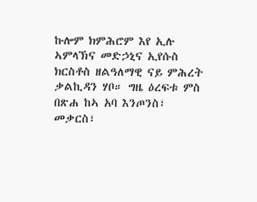ኩሎም ክምሕሮም እየ ኢሉ ኣምላኽና መድኃኒና ኢየሱስ ክርስቶስ ዘልዓለማዊ ናይ ምሕረት ቃልኪዳን ሃቦ። ግዜ ዕረፍቱ ምስ በጽሐ ከኣ አባ እንጦንስ፣ መቃርስ፣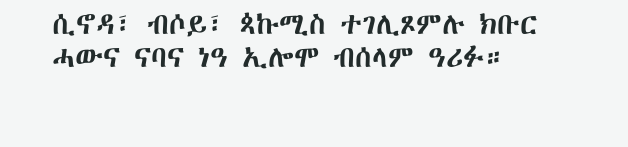ሲኖዳ፣ ብሶይ፣ ጳኩሚስ ተገሊጾምሉ ክቡር ሓውና ናባና ነዓ ኢሎሞ ብሰላም ዓሪፉ።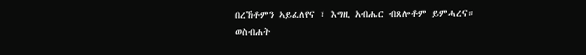በረኸቶምን ኣይፈለየና ፣ እግዚ አብሔር ብጸሎቶም ይምሓረና።
ወስብሐት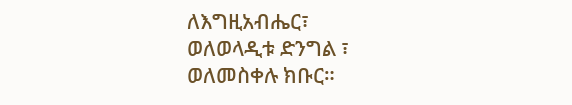ለእግዚአብሔር፣
ወለወላዲቱ ድንግል ፣
ወለመስቀሉ ክቡር።